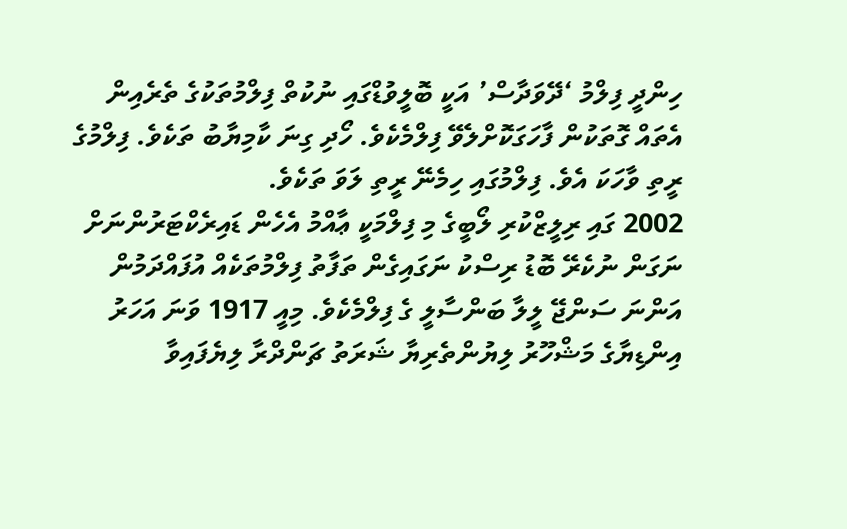ހިންދީ ފިލްމު ‘ދޭވަދާސް’ އަކީ ބޮލީވުޑްގައި ނުކުތް ފިލްމުތަކުގެ ތެރެއިން އެތައް ގޮތަކުން ފާހަގަކޮށްލެވޭ ފިލްމެކެވެ. ހޯދި ގިނަ ކާމިޔާބު ތަކެވެ. ފިލްމުގެ ރީތި ވާހަކަ އެވެ. ފިލްމުގައި ހިމެނޭ ރީތި ލަވަ ތަކެވެ.
2002 ގައި ރިލީޒްކުރި ލޯބީގެ މި ފިލްމަކީ ޢާއްމު އެހެން ޑައިރެކްޓަރުންނަށް ނަގަން ނުކެރޭ ބޮޑު ރިސްކު ނަގައިގެން ތަފާތު ފިލްމުތަކެއް އުފައްދަމުން އަންނަ ސަންޖޭ ލީލާ ބަންސާލީ ގެ ފިލްމެކެވެ. މިއީ 1917 ވަނަ އަހަރު އިންޑިޔާގެ މަޝްހޫރު ލިޔުންތެރިޔާ ޝަރަތު ޗަންދްރާ ލިޔެފައިވާ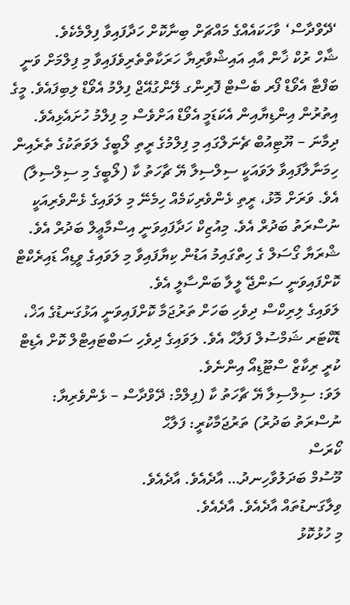‘ދޭވްދާސް‘ ވާހަކައެއްގެ މައްޗަށް ބިނާކޮށް ހަދާފައިވާ ފިލްމެކެވެ.
ޝާހް ރުކް ޚާން އާއި އައިޝްވާރިޔާ ހަރަކާތްތެރިވެފައިވާ މި ފިލްމަށް ވަނީ ބަފްޓާ އެވޯޑް ފޯރ ބެސްޓް ފޮރިންގ ލޭންގުއޭޖް ފިލްމު އެވޯޑް ލިބިފައެވެ. މީގެ އިތުރުން އިންޑިޔާއިން އެކަޑަމީ އެވޯޑް އަށްވެސް މި ފިލްމު ހުށައެޅިއެވެ.
ދިމާނަ – ޔޫޓިއުބް ޗެނަލްގައި މި ފިލްމުގެ ރީތި ލޯބީގެ ލަވަތަކުގެ ތެރެއިން ހިމަނާލާފައިވާ ލަވައަކީ ސިލްސިލާ ޔޭ ޗާހަތު ކާ (ލޯބީގެ މި ސިލްސިލާ) އެވެ. ވަރަށް މޮޅު، ރީތި ޅެންވެރިކަމެއް ހިމެނޭ މި ލަވައިގެ ޅެންވެރިއަކީ ނުސްރަތު ބަދުރް އެވެ. މިއުޒިކް ހަދާފައިވަނީ އިސްމާޢީލް ބަދުރް އެވެ. ޝްރަޔާ ގޯސަލް ގެ ހިތްގައިމު އަޑުން ކިޔާފައިވާ މި ލަވައިގެ ވީޑިއޯ ޑައިރެކްޓް ކޮށްފައިވަނީ ސަންޖޭ ލީލާ ބަންސާލީ އެވެ.
ލަވައިގެ ލިރިކްސް ދިވެހި ބަހަށް ތަރުޖަމާ ކޮށްފައިވަނީ އަޅުގަނޑުގެ އަޚް، ޑޮކްޓަރ ޝަމްސުލް ފަލާޙް އެވެ. ލަވައިގެ ދިވެހި ސަބްޓައިޓްލް ކޮށް އެޑިޓް ކުރީ ރިކާޒް ސްޓޫޑިއޯ އިންނެވެ.
ލަވަ: ސިލްސިލާ ޔޭ ޗާހަތު ކާ (ފިލްމް: ދޭވްދާސް – ޅެންވެރިޔާ: ނުސްރަތު ބަދުރު) ތަރުޖަމާކުރީ: ފަލާޙް
ކޯރަސް
މޫސުމް ބަދަލުވާހިނދު… އާދެއެވެ. އާދެއެވެ.
ވިލާގަނޑުތައް އާދެއެވެ. އާދެއެވެ.
މި ހުޅުކޮޅު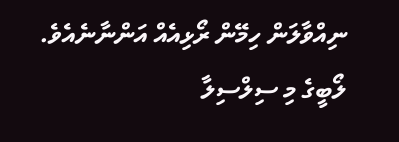ނިއްވާލަން ހިމޭން ރޯޅިއެއް އަންނާނެއެވެ.
ލޯބީގެ މި ސިލްސިލާ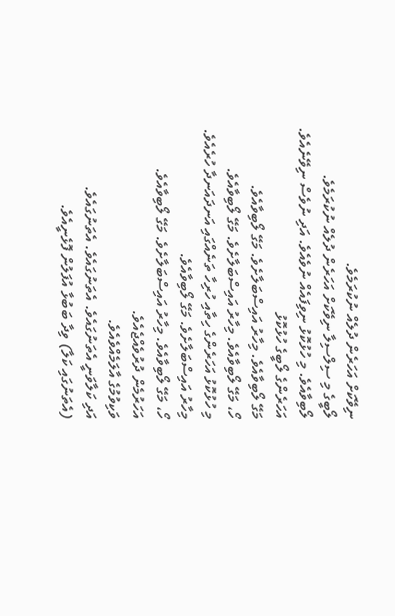ނިވޭކަށް އަހަރެން ދުލެއް ނުކުރަމެވެ.
ލޯބީގެ މި ސިލްސިލާ ނިވޭކަށް އަހަރެން ދުލެއް ނުކުރަމެވެ.
ލޯބިވާއެވެ. މި ހުޅުކޮޅު ނިވިފައެއް ނުވެއެވެ. އަދި ނުވެސް ނިވޭނެއެވެ.
އަހަރެންގެ ލޯބީގެ ހުޅުކޮޅު
މަގޭ ލޯބިވާއެވެ. މިހާރު އައިސްބަލާށެވެ. މަގޭ ލޯބިވާއެވެ.
ހޯ، މަގޭ ލޯބިވާއެވެ. މިހާރު އައިސްބަލާށެވެ. މަގޭ ލޯބިވާއެވެ.
މި ހުޅުކޮޅު އަހަރެންގެ ހިތާއި ހުރިހާ ތަނެއްގައި އަނދައަނދާ ހުރެއެވެ.
މިހާރު އައިސްބަލާށެވެ. މަގޭ ލޯބިވާއެވެ.
ހޯ، މަގޭ ލޯބިވާއެވެ. މިހާރު އައިސްބަލާށެވެ. މަގޭ ލޯބިވާއެވެ.
އަހަރުމެން ދުރުވެއްޖެއެވެ.
ވަކިވުމުގެ އާލަމެއްވެއެވެ.
އަދި ކަލާވަނީ އެތަނުގައެވެ. އެތަނުގައެވެ. އެތަނުގައެވެ.
(އެތަނުގައި ކަލާ) ވިދާ ބަބުޅާ އުފަލުން ފޮޅެނީއެވެ.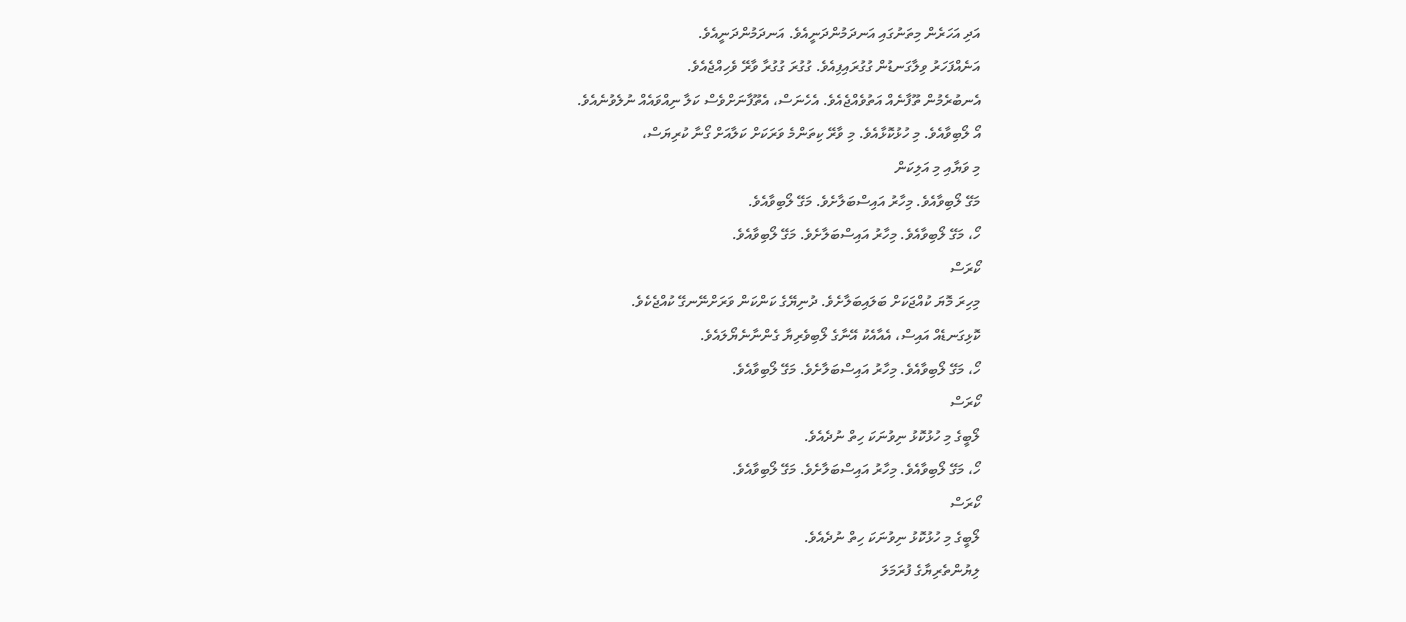އަދި އަހަރެން މިތަނުގައި އަނދަމުންދަނީއެވެ. އަނދަމުންދަނީއެވެ.
އަނެއްފަހަރު ވިލާގަނޑުން ގުގުރައިފިއެވެ. ގުގުރަ ގުގުރާ ވާރޭ ވެހިއްޖެއެވެ.
އެނބުރެމުން ތޫފާނެއް އަތުވެއްޖެއެވެ. އެހެނަސް، އެތޫފާނަށްވެސް ކަލާ ނިއްވައެއް ނުލެވުނެއެވެ.
އޯ ލޯބިވާއެވެ. މި ހުޅުކޮޅާއެވެ. މި ވާރޭ ކިތަންމެ ވަރަކަށް ކަލާއަށް ގޯނާ ކުރިޔަސް،
މި ވަޔާއި މި އަލިކަން
މަގޭ ލޯބިވާއެވެ. މިހާރު އައިސްބަލާށެވެ. މަގޭ ލޯބިވާއެވެ.
ހޯ، މަގޭ ލޯބިވާއެވެ. މިހާރު އައިސްބަލާށެވެ. މަގޭ ލޯބިވާއެވެ.
ކޯރަސް
މިހިރަ މޮޔަ ކުއްޖަކަށް ބަލައިބަލާށެވެ. ދުނިޔޭގެ ކަންކަން ވަރަށްނޭނގޭ ކުއްޖެކެވެ.
ކޮޅިގަނޑެއް އައިސް، އެއާއެކު އޭނާގެ ލޯބިވެރިޔާ ގެންނާނެޔޯލައެވެ.
ހޯ، މަގޭ ލޯބިވާއެވެ. މިހާރު އައިސްބަލާށެވެ. މަގޭ ލޯބިވާއެވެ.
ކޯރަސް
ލޯބީގެ މި ހުޅުކޮޅު ނިވުނަކަ ހިތް ނުދެއެވެ.
ހޯ، މަގޭ ލޯބިވާއެވެ. މިހާރު އައިސްބަލާށެވެ. މަގޭ ލޯބިވާއެވެ.
ކޯރަސް
ލޯބީގެ މި ހުޅުކޮޅު ނިވުނަކަ ހިތް ނުދެއެވެ.
ލިޔުންތެރިޔާގެ ފުރަމަލަ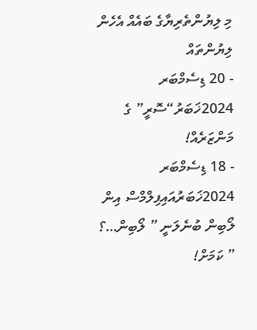މި ލިޔުންތެރިޔާގެ ބައެއް އެހެން ލިޔުންތައް
- 20 ޑިސެމްބަރ 2024ޚަބަރު“ސޮރީ” ގެ މަންޒަރެއް!
- 18 ޑިސެމްބަރ 2024ޚަބަރުއައިފިލްމްސް އިން ލޯބިން ބުނެލަނީ ” ލޯބިން…؟ ” ކަމަށް!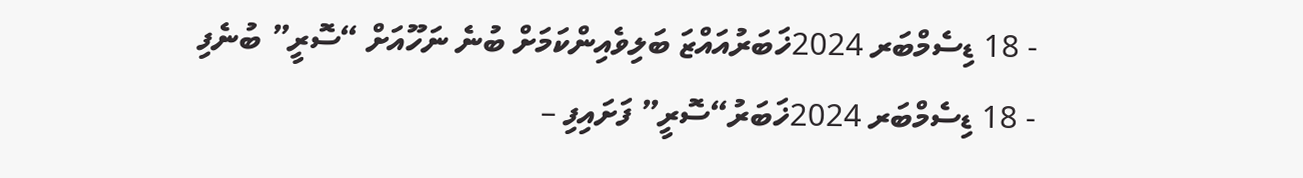- 18 ޑިސެމްބަރ 2024ޚަބަރުއައްޒަ ބަލިވެއިންކަމަށް ބުނެ ނަހޫއަށް “ސޮރީ” ބުނެފި
- 18 ޑިސެމްބަރ 2024ޚަބަރު“ސޮރީ” ފަށައިފި –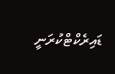ޑައިރެކްޓްކުރަނީ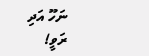ނަހޫ އަދި ރަވީ!